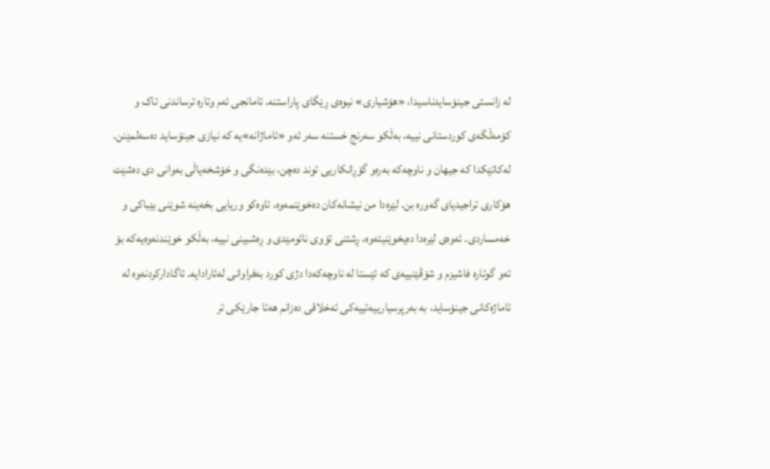لە زانستی جینۆسایدناسیدا، «هۆشیاری» نیوەی ڕێگای پاراستنە. ئامانجی ئەم وتارە ترساندنی تاک و کۆمەڵگەی کوردستانی نییە، بەڵکو سەرنج خستنە سەر ئەو «ئاماژانە»یە کە نیازی جینۆساید دەسەلمێنن.
لەکاتێکدا کە جیهان و ناوچەکە بەرەو گۆڕانکاریی توند دەچن، بێدەنگی و خۆشخەیاڵی بەوانی دی دەشێت هۆکاری تراجیدیای گەورە بن. لێرەدا من نیشانەکان دەخوێنمەوە، تاوەکو وریایی بخەینە شوێنی بێباکی و خەمساردی. ئەوەی لێرەدا دەیخوێنیتەوە، ڕشتنی تۆوی نائومێدی و ڕەشبینی نییە، بەڵکو خوێندنەوەیەکە بۆ ئەو گوتارە فاشیزم و شۆڤێنییەی کە ئێستا لە ناوچەکەدا دژی کورد بەفراوانی لەئارادایە. ئاگادارکردنەوە لە ئاماژەکانی جینۆساید، بە بەرپرسیارییەتییەکی ئەخلاقی دەزانم هەتا جارێکی تر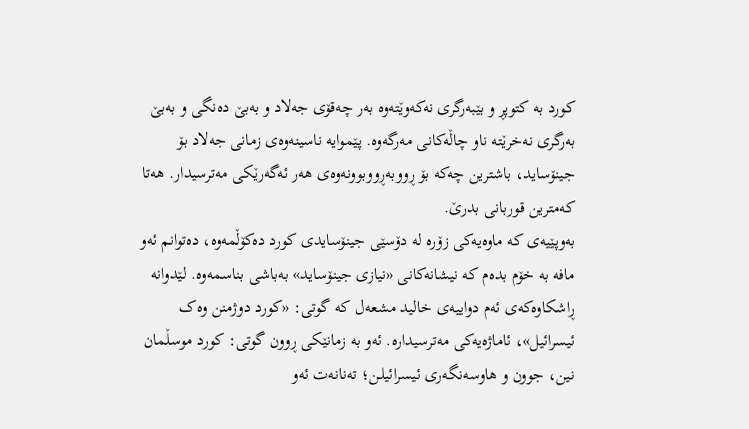کورد بە کتوپڕ و بێبەرگری نەکەوێتەوە بەر چەقۆی جەلاد و بەبێ دەنگی و بەبێ بەرگری نەخرێتە ناو چاڵەکانی مەرگەوە. پێموایە ناسینەوەی زمانی جەلاد بۆ جینۆساید، باشترین چەکە بۆ ڕووبەڕووبوونەوەی هەر ئەگەرێکی مەترسیدار. هەتا کەمترین قوربانی بدرێ.
بەوپێیەی کە ماوەیەکی زۆرە لە دۆسێی جینۆسایدی کورد دەکۆڵمەوە، دەتوانم ئەو مافە بە خۆم بدەم کە نیشانەکانی «نیازی جینۆساید» بەباشی بناسمەوە. لێدوانە ڕاشکاوەکەی ئەم دواییەی خالید مشعەل کە گوتی: «کورد دوژمنن وەک ئیسرائیل»، ئاماژەیەکی مەترسیدارە. ئەو بە زمانێکی ڕوون گوتی: کورد موسڵمان نین، جوون و هاوسەنگەری ئیسرائیلـن؛ تەنانەت ئەو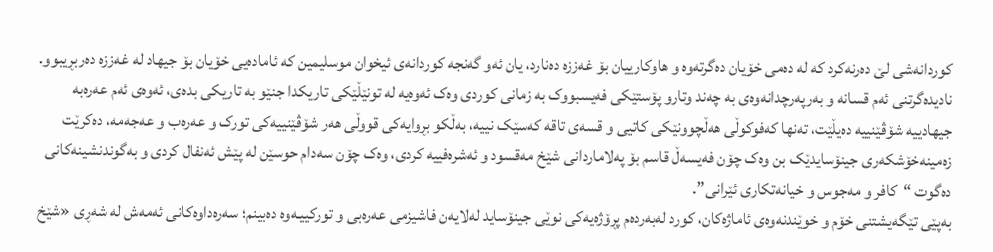کوردانەشی لێ دەرنەکرد کە لە دەمی خۆیان دەگرتەوە و هاوکارییان بۆ غەززە دەنارد، یان ئەو گەنجە کوردانەی ئیخوان موسلیمین کە ئامادەیی خۆیان بۆ جیهاد لە غەززە دەربڕیبوو. نادیدەگرتنی ئەم قسانە و بەرپەرچدانەوەی بە چەند وتارو پۆستێکی فەیسبووک بە زمانی کوردی وەک ئەوەیە لە تونێڵێکی تاریکدا جنێو بە تاریکی بدەی، ئەوەی ئەم عەرەبە جیهادییە شۆڤێنییە دەیڵێت، تەنها کەفوکوڵی هەڵچوونێکی کاتیی و قسەی تاقە کەسێک نییە، بەڵکو بڕوایەکی قووڵی هەر شۆڤێنییەکی تورک و عەرەب و عەجەمە، دەکرێت زەمینەخۆشکەری جینۆسایدێک بن وەک چۆن فەیسەڵ قاسم بۆ پەلاماردانی شێخ مەقسود و ئەشرەفییە کردی، وەک چۆن سەدام حوسێن لە پێش ئەنفال کردی و بەگوندنشینەکانی دەگوت “کافر و مەجوس و خیانەتکاری ئێرانی”.
بەپێی تێگەیشتنی خۆم و خوێندنەوەی ئاماژەکان، کورد لەبەردەم پڕۆژەیەکی نوێی جینۆساید لەلایەن فاشیزمی عەرەبی و تورکییـەوە دەبینم؛ سەرەداوەکانی ئەمەش لە شەڕی «شێخ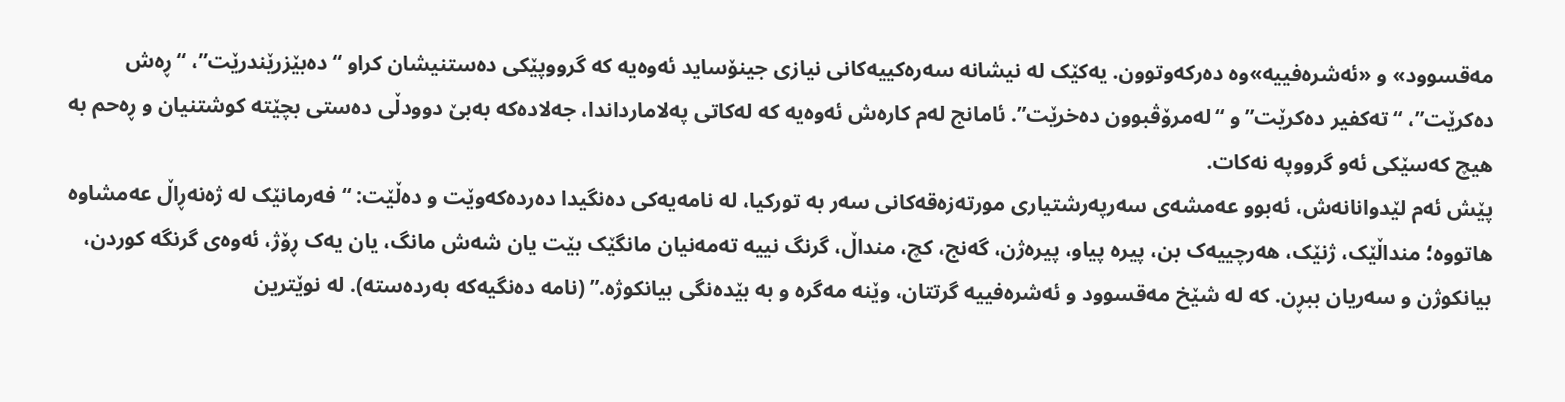مەقسوود» و «ئەشرەفییە»وە دەرکەوتوون. یەکێک لە نیشانە سەرەکییەکانی نیازی جینۆساید ئەوەیە کە گرووپێکی دەستنیشان کراو “دەبێزرێندرێت”، “ڕەش دەکرێت”، “تەکفیر دەکرێت” و “لەمرۆڤبوون دەخرێت”. ئامانج لەم کارەش ئەوەیە کە لەکاتی پەلامارداندا، جەلادەکە بەبێ دوودڵی دەستی بچێتە کوشتنیان و ڕەحم بە هیچ کەسێکی ئەو گرووپە نەکات.
پێش ئەم لێدوانانەش، ئەبوو عەمشەی سەرپەرشتیاری مورتەزەقەکانی سەر بە تورکیا، لە نامەیەکی دەنگیدا دەردەکەوێت و دەڵێت: “فەرمانێک لە ژەنەڕاڵ عەمشاوە هاتووە؛ منداڵێک، ژنێک، هەرچییەک بن، پیرە پیاو، پیرەژن، گەنج، کچ، منداڵ، گرنگ نییە تەمەنیان مانگێک بێت یان شەش مانگ، یان یەک ڕۆژ، ئەوەی گرنگە کوردن، بیانکوژن و سەریان ببڕن. کە لە شێخ مەقسوود و ئەشرەفییە گرتتان، وێنە مەگرە و بە بێدەنگی بیانکوژە.” (نامە دەنگیەکە بەردەستە). لە نوێترین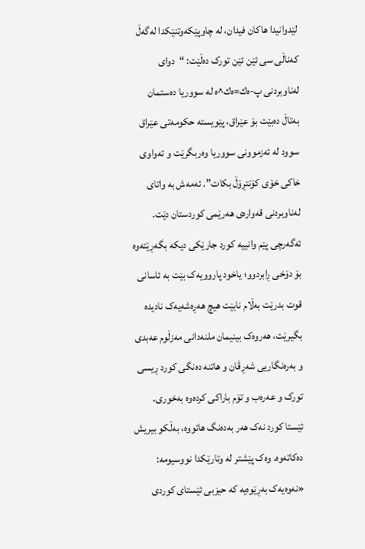لێدوانیدا هاکان فیدان، لە چاوپێكەوتنێكدا لەگەڵ كەناڵی سی ئێن ئێن تورک دەڵێت: “دوای لەناوبردنی پ-ەك=ەك^ە لە سووریا دەستمان بەتاڵ دەبێت بۆ عێراق، پێویستە حكومەتی عێراق سوود لە ئەزموونی سووریا وەربگرێت و تەواوی خاكی خۆی كۆنتڕۆڵ بكات”. ئەمەش بە واتای لەناوبردنی قەوارەی هەرێمی کوردستان دێت.
ئەگەرچی پێم وانییە کورد جارێکی دیکە بگەڕێتەوە بۆ دۆخی ڕابردوو؛ یاخود پاروویەک بێت بە ئاسانی قوت بدرێت بەڵام نابێت هیچ هەڕەشەیەک نادیدە بگیرێت، هەروەک بینیمان ملنەدانی مەزڵوم عەبدی و بەرەنگاریی شەڕڤان و هاتنە دەنگی کورد ڕیسی تورک و عەرەب و تۆم باراکی کردەوە بەخوری.
ئێستا کورد نەک هەر بەدەنگ هاتووە، بەڵکو بیریش دەکاتەوە. وەک پێشتر لە وتارێکدا نووسیومە: «نەوەیەک بەڕێوەیە کە حیزبی ئێستای کوردی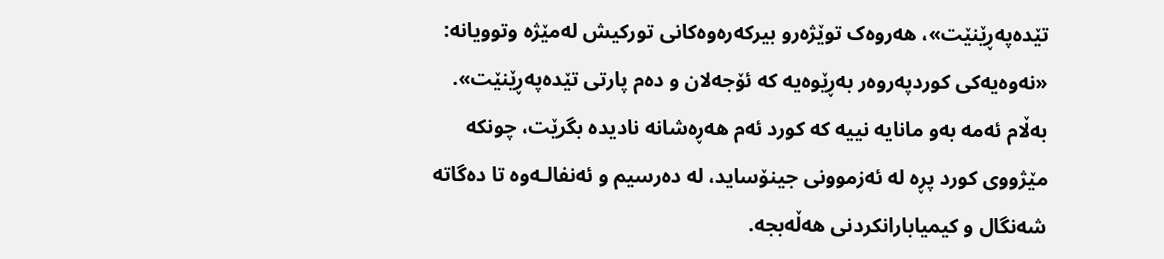تێدەپەڕێنێت»، هەروەک توێژەرو بیرکەرەوەکانی تورکیش لەمێژە وتوویانە: «نەوەیەکی کوردپەروەر بەڕێوەیە کە ئۆجەلان و دەم پارتی تێدەپەڕێنێت». بەڵام ئەمە بەو مانایە نییە کە کورد ئەم هەڕەشانە نادیدە بگرێت، چونکە مێژووی کورد پڕە لە ئەزموونی جینۆساید، لە دەرسیم و ئەنفالـەوە تا دەگاتە شەنگال و کیمیابارانکردنی هەڵەبجە.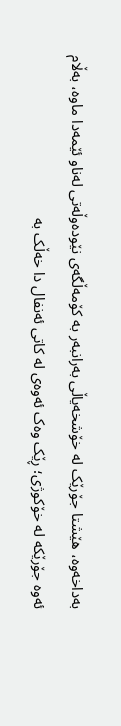بەداخەوە، هێشتا جۆرێک لە خۆشخەیاڵی بەرانبەر بە کۆمەڵگەی نێودەوڵەتی لەناو ئێمەدا ماوە، بەڵام ئەوە جۆرێکە لە خۆکوژی؛ ڕێک وەک ئەوەی لە کاتی ئەنفال دا خەڵک بە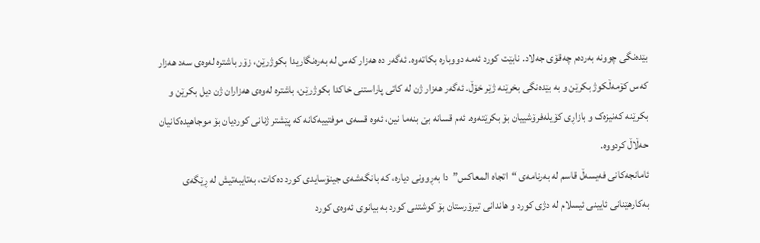بێدەنگی چوونە بەردەم چەقۆی جەلاد. نابێت کورد ئەمە دووبارە بکاتەوە. ئەگەر دە هەزار کەس لە بەرەنگاریدا بکوژرێن، زۆر باشترە لەوەی سەد هەزار کەس کۆمەڵکوژ بکرێن و بە بێدەنگی بخرێنە ژێر خۆڵ. ئەگەر هەزار ژن لە کاتی پاراستنی خاکدا بکوژرێن، باشترە لەوەی هەزاران ژن دیل بکرێن و بکرێنە کەنیزەک و بازاڕی کۆیلەفرۆشییان بۆ بکرێتەوە. ئەم قسانە بێ بنەما نین، ئەوە قسەی موفتییەکانە کە پێشتر ژنانی کوردیان بۆ موجاهیدەکانیان حەڵاڵ کردووە.
ئامانجەکانی فەیسەڵ قاسم لە بەرنامەی “اتجاە المعاکس”دا بەڕوونی دیارە، کە بانگەشەی جینۆسایدی کورد دەکات، بەتایبەتیش لە ڕێگەی بەکارهێنانی ئایینی ئیسلام لە دژی کورد و هاندانی تیرۆرستان بۆ کوشتنی کورد بە بیانوی ئەوەی کورد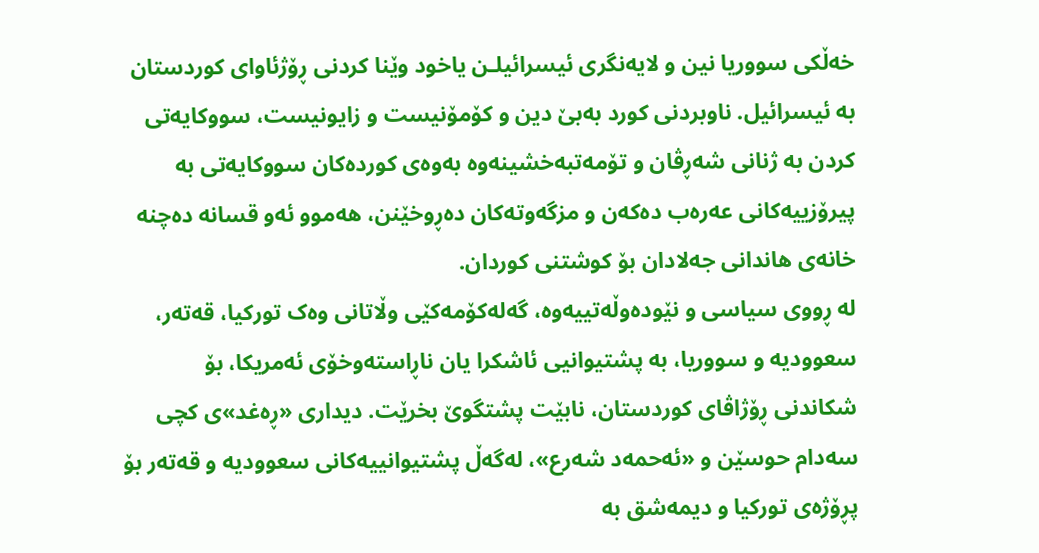خەڵکی سووریا نین و لایەنگری ئیسرائیلـن یاخود وێنا کردنی ڕۆژئاوای کوردستان بە ئیسرائیل. ناوبردنی کورد بەبێ دین و کۆمۆنیست و زایونیست، سووکایەتی کردن بە ژنانی شەڕڤان و تۆمەتبەخشینەوە بەوەی کوردەکان سووکایەتی بە پیرۆزییەکانی عەرەب دەکەن و مزگەوتەکان دەڕوخێنن، هەموو ئەو قسانە دەچنە خانەی هاندانی جەلادان بۆ کوشتنی کوردان.
لە ڕووی سیاسی و نێودەوڵەتییەوە، گەلەکۆمەکێی وڵاتانی وەک تورکیا، قەتەر، سعوودیە و سووریا، بە پشتیوانیی ئاشکرا یان ناڕاستەوخۆی ئەمریکا، بۆ شکاندنی ڕۆژاڤای کوردستان، نابێت پشتگوێ بخرێت. دیداری «ڕەغد»ی کچی سەدام حوسێن و «ئەحمەد شەرع»، لەگەڵ پشتیوانییەکانی سعوودیە و قەتەر بۆ پڕۆژەی تورکیا و دیمەشق بە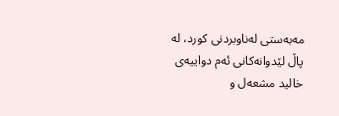مەبەستی لەناوبردنی کورد، لە پاڵ لێدوانەکانی ئەم دواییەی خالید مشعەل و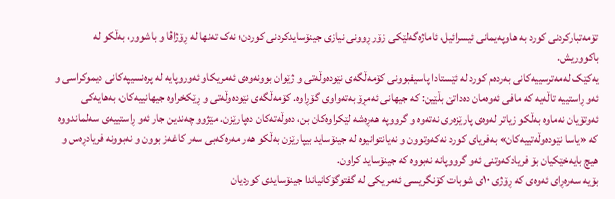تۆمەتبارکردنی کورد بە هاوپەیمانی ئیسرائیل، ئاماژەگەلێکی زۆر ڕوونی نیازی جینۆسایدکردنی کوردن؛ نەک تەنها لە ڕۆژاڤا و باشوور، بەڵکو لە باکووریش.
یەکێک لەمەترسییەکانی بەردەم کورد لە ئێستادا پاسیفبوونی کۆمەڵگەی نێودەوڵەتی و ژێوان بوونەوەی ئەمریکاو ئەوروپایە لە پرەنسیپەکانی دیموکراسی و ئەو ڕاستییە تاڵەیە کە مافی ئەوەمان دەداتێ بڵێین: کە جیهانی ئەمڕۆ بەتەواوی گۆڕاوە. کۆمەڵگەی نێودەوڵەتی و ڕێکخراوە جیهانییەکان، بەهایەکی ئەوتۆیان نەماوە بەڵکو زیاتر لەوەی پارێزەری نەتەوە و گرووپە هەڕەشە لێکراوەکان بن، دەوڵەتەکان دەپارێزن. مێژوو چەندین جار ئەو ڕاستییەی سەلماندووە کە «یاسا نێودەوڵەتییەکان» بەفریای کورد نەکەوتوون و نەیانتوانیوە لە جینۆساید بیپارێزن بەڵکو هەر مەرەکەبی سەر کاغەز بوون و نەبوونە فریادڕەس و هیچ بایەخێکیان بۆ فریادکەوتنی ئەو گرووپانە نەبووە کە جینۆساید کراون.
بۆیە سەرەڕای ئەوەی کە ڕۆژی ١٠ی شوبات کۆنگریسی ئەمریکی لە گفتوگۆکانیاندا جینۆسایدی کوردیان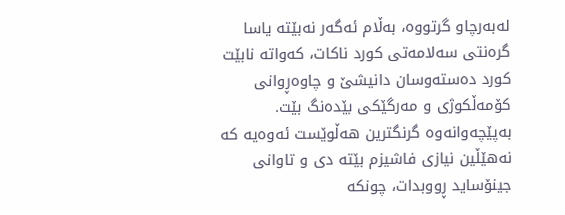لەبەرچاو گرتووە، بەڵام ئەگەر نەبێتە یاسا گرەنتی سەلامەتی کورد ناکات، کەواتە نابێت کورد دەستەوسان دانیشێ و چاوەڕوانی کۆمەڵکوژی و مەرگێکی بێدەنگ بێت. بەپێچەوانەوە گرنگترین هەڵوێست ئەوەیە کە نەهێڵین نیازی فاشیزم بێتە دی و تاوانی جینۆساید ڕووبدات، چونکە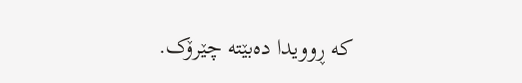کە ڕوویدا دەبێتە چێرۆک.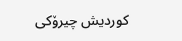کوردیش چیرۆکی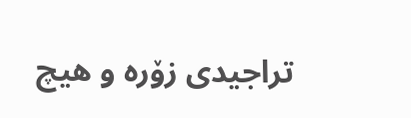تراجیدی زۆرە و هیچ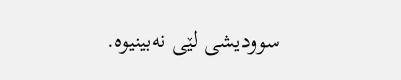سوودیشی لێی نەبینیوە.